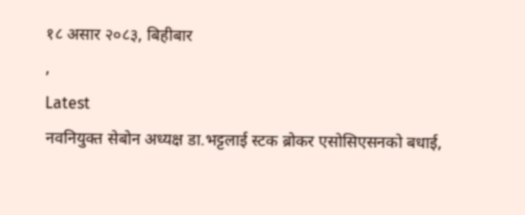१८ असार २०८३, बिहीबार
,
Latest
नवनियुक्त सेबोन अध्यक्ष डा.भट्टलाई स्टक ब्रोकर एसोसिएसनको बधाई,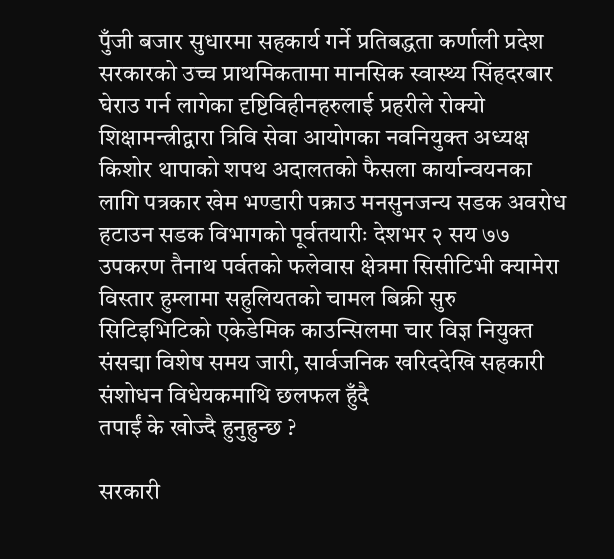पुँजी बजार सुधारमा सहकार्य गर्ने प्रतिबद्धता कर्णाली प्रदेश सरकारको उच्च प्राथमिकतामा मानसिक स्वास्थ्य सिंहदरबार घेराउ गर्न लागेका दृष्टिविहीनहरुलाई प्रहरीले रोक्यो शिक्षामन्त्रीद्वारा त्रिवि सेवा आयोगका नवनियुक्त अध्यक्ष किशोर थापाको शपथ अदालतको फैसला कार्यान्वयनका लागि पत्रकार खेम भण्डारी पक्राउ मनसुनजन्य सडक अवरोध हटाउन सडक विभागको पूर्वतयारीः देशभर २ सय ७७ उपकरण तैनाथ पर्वतको फलेवास क्षेत्रमा सिसीटिभी क्यामेरा विस्तार हुम्लामा सहुलियतको चामल बिक्री सुरु सिटिइभिटिको एकेडेमिक काउन्सिलमा चार विज्ञ नियुक्त संसद्मा विशेष समय जारी, सार्वजनिक खरिददेखि सहकारी संशोधन विधेयकमाथि छलफल हुँदै
तपाईं के खोज्दै हुनुहुन्छ ?

सरकारी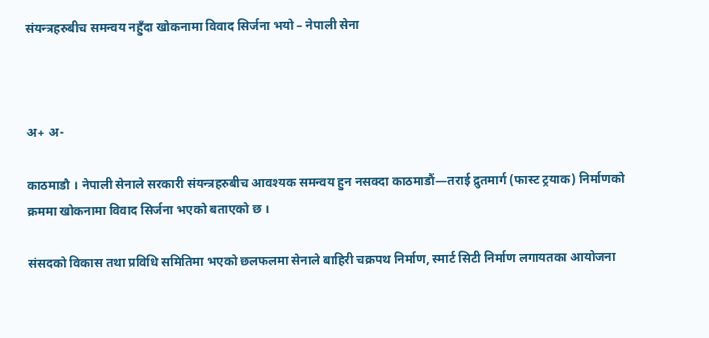संयन्त्रहरुबीच समन्वय नहुँदा खोकनामा विवाद सिर्जना भयो – नेपाली सेना



अ+ अ-

काठमाडौ । नेपाली सेनाले सरकारी संयन्त्रहरुबीच आवश्यक समन्वय हुन नसक्दा काठमाडौं—तराई द्रुतमार्ग (फास्ट ट्रयाक) निर्माणको क्रममा खोकनामा विवाद सिर्जना भएको बताएको छ ।

संसदको विकास तथा प्रविधि समितिमा भएको छलफलमा सेनाले बाहिरी चक्रपथ निर्माण, स्मार्ट सिटी निर्माण लगायतका आयोजना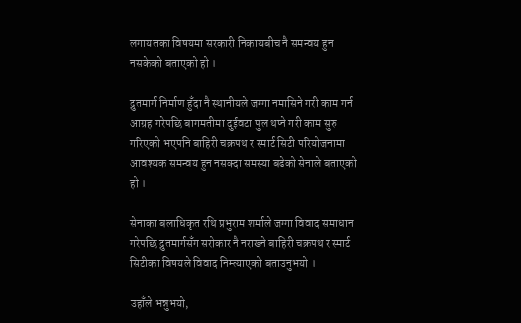लगायतका विषयमा सरकारी निकायबीच नै समन्वय हुन नसकेको बताएको हो ।

द्रुतमार्ग निर्माण हुँदा नै स्थानीयले जग्गा नमासिने गरी काम गर्न आग्रह गरेपछि बागमतीमा दुईवटा पुल थप्ने गरी काम सुरु गरिएको भएपनि बाहिरी चक्रपथ र स्मार्ट सिटी परियोजनामा आवश्यक समन्वय हुन नसक्दा समस्या बढेको सेनाले बताएको हो ।

सेनाका बलाधिकृत रथि प्रभुराम शर्माले जग्गा विवाद समाधान गरेपछि द्रुतमार्गसँग सरोकार नै नराख्ने बाहिरी चक्रपथ र स्मार्ट सिटीका विषयले विवाद निम्त्याएको बताउनुभयो ।

उहाँले भन्नुभयो,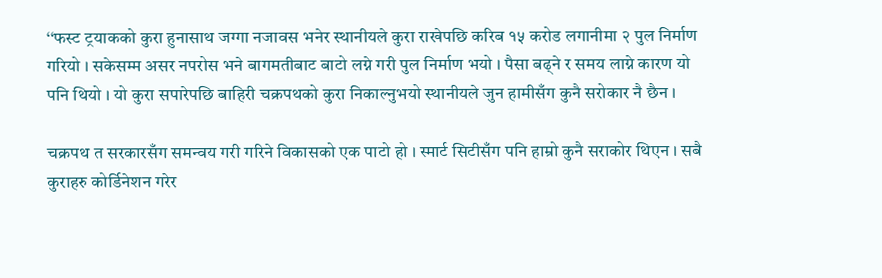‘‘फस्ट ट्रयाकको कुरा हुनासाथ जग्गा नजावस भनेर स्थानीयले कुरा राखेपछि करिब १५ करोड लगानीमा २ पुल निर्माण गरियो । सकेसम्म असर नपरोस भने बागमतीबाट बाटो लग्ने गरी पुल निर्माण भयो । पैसा बढ्ने र समय लाग्ने कारण यो पनि थियो । यो कुरा सपारेपछि बाहिरी चक्रपथको कुरा निकाल्नुभयो स्थानीयले जुन हामीसँग कुनै सरोकार नै छैन ।

चक्रपथ त सरकारसँग समन्वय गरी गरिने विकासको एक पाटो हो । स्मार्ट सिटीसँग पनि हाम्रो कुनै सराकोर थिएन । सबै कुराहरु कोर्डिनेशन गरेर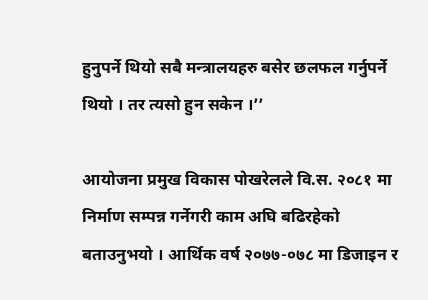हुनुपर्ने थियो सबै मन्त्रालयहरु बसेर छलफल गर्नुपर्ने थियो । तर त्यसो हुन सकेन ।’’

आयोजना प्रमुख विकास पोखरेलले वि.स. २०८१ मा निर्माण सम्पन्न गर्नेगरी काम अघि बढिरहेको बताउनुभयो । आर्थिक वर्ष २०७७-०७८ मा डिजाइन र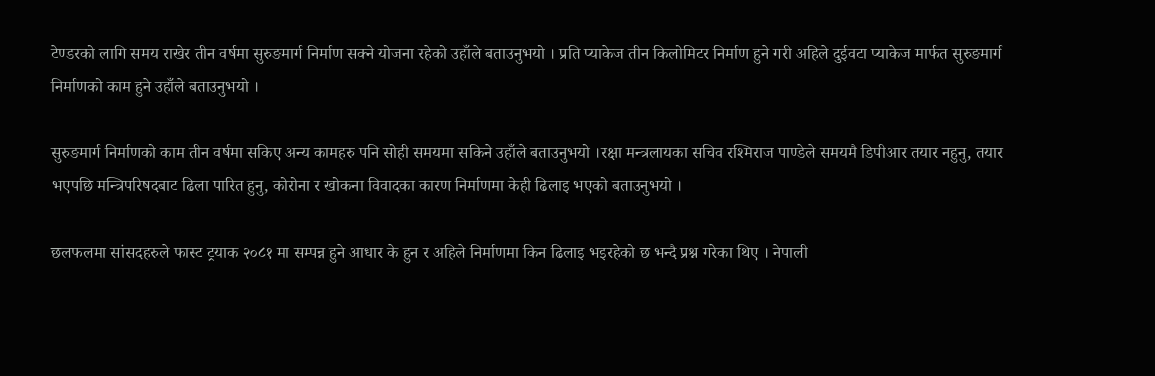टेण्डरको लागि समय राखेर तीन वर्षमा सुरुङमार्ग निर्माण सक्ने योजना रहेको उहाँले बताउनुभयो । प्रति प्याकेज तीन किलोमिटर निर्माण हुने गरी अहिले दुईवटा प्याकेज मार्फत सुरुङमार्ग निर्माणको काम हुने उहाँले बताउनुभयो ।

सुरुङमार्ग निर्माणको काम तीन वर्षमा सकिए अन्य कामहरु पनि सोही समयमा सकिने उहाँले बताउनुभयो ।रक्षा मन्त्रलायका सचिव रश्मिराज पाण्डेले समयमै डिपीआर तयार नहुनु, तयार भएपछि मन्त्रिपरिषदबाट ढिला पारित हुनु, कोरोना र खोकना विवादका कारण निर्माणमा केही ढिलाइ भएको बताउनुभयो ।

छलफलमा सांसदहरुले फास्ट ट्रयाक २०८१ मा सम्पन्न हुने आधार के हुन र अहिले निर्माणमा किन ढिलाइ भइरहेको छ भन्दै प्रश्न गरेका थिए । नेपाली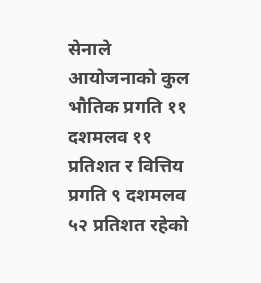सेनाले आयोजनाको कुल भौतिक प्रगति ११ दशमलव ११ प्रतिशत र वित्तिय प्रगति ९ दशमलव ५२ प्रतिशत रहेको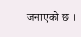जनाएको छ ।